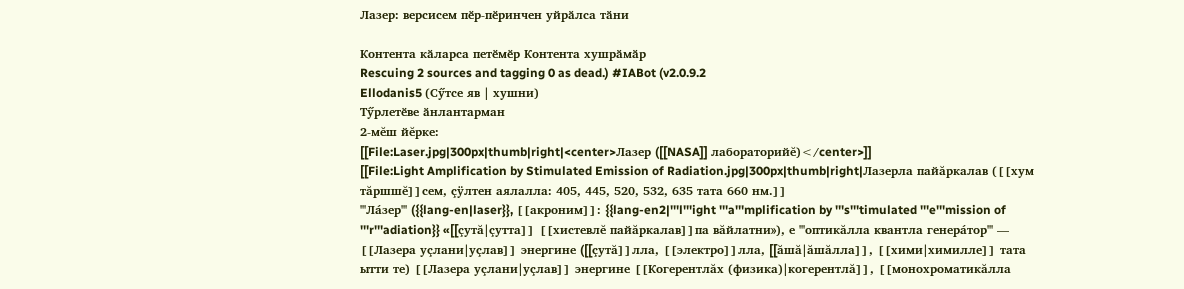Лазер: версисем пӗр-пӗринчен уйрӑлса тӑни

Контента кӑларса петӗмӗр Контента хушрӑмӑр
Rescuing 2 sources and tagging 0 as dead.) #IABot (v2.0.9.2
Ellodanis5 (Сӳтсе яв | хушни)
Тӳрлетӗве ӑнлантарман
2-мĕш йĕрке:
[[File:Laser.jpg|300px|thumb|right|<center>Лазер ([[NASA]] лабораторийĕ)</center>]]
[[File:Light Amplification by Stimulated Emission of Radiation.jpg|300px|thumb|right|Лазерла пайăркалав ([[хум тăршшĕ]]сем, çÿлтен аялалла: 405, 445, 520, 532, 635 тата 660 нм.]]
'''Ла́зер''' ({{lang-en|laser}}, [[акроним]]: {{lang-en2|'''l'''ight '''a'''mplification by '''s'''timulated '''e'''mission of '''r'''adiation}} «[[çутă|çутта]] [[хистевлĕ пайăркалав]]па вăйлатни»), е '''оптикăлла квантла генера́тор''' — [[Лазера уçлани|уçлав]] энергине ([[çутă]]лла, [[электро]]лла, [[ăшă|ăшăлла]], [[хими|химилле]] тата ытти те) [[Лазера уçлани|уçлав]] энергине [[Когерентлăх (физика)|когерентлă]], [[монохроматикăлла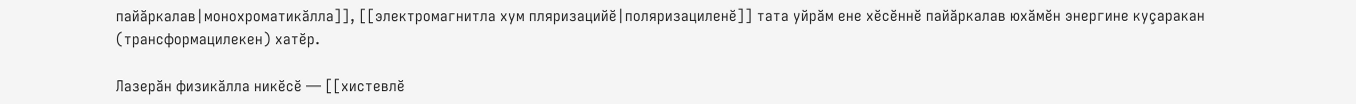пайăркалав|монохроматикăлла]], [[электромагнитла хум пляризацийĕ|поляризациленĕ]] тата уйрăм ене хĕсĕннĕ пайăркалав юхăмĕн энергине куçаракан (трансформацилекен) хатĕр.

Лазерăн физикăлла никĕсĕ — [[хистевлĕ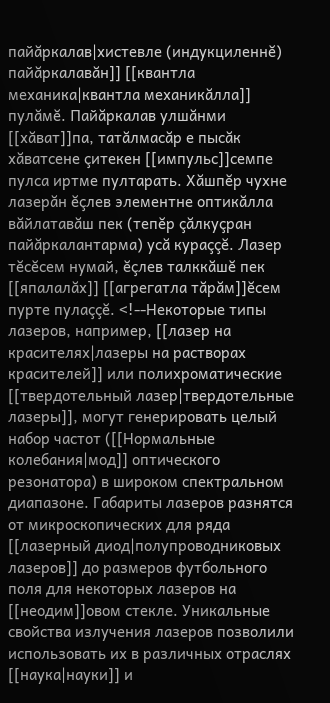пайăркалав|хистевле (индукциленнĕ) пайăркалавăн]] [[квантла механика|квантла механикăлла]] пулăмĕ. Пайăркалав улшăнми [[хăват]]па, татăлмасăр е пысăк хăватсене çитекен [[импульс]]семпе пулса иртме пултарать. Хăшпĕр чухне лазерăн ĕçлев элементне оптикăлла вăйлатавăш пек (тепĕр çăлкуçран пайăркалантарма) усă кураççĕ. Лазер тĕсĕсем нумай, ĕçлев талккăшĕ пек [[япалалăх]] [[агрегатла тăрăм]]ĕсем пурте пулаççĕ. <!--Некоторые типы лазеров, например, [[лазер на красителях|лазеры на растворах красителей]] или полихроматические [[твердотельный лазер|твердотельные лазеры]], могут генерировать целый набор частот ([[Нормальные колебания|мод]] оптического резонатора) в широком спектральном диапазоне. Габариты лазеров разнятся от микроскопических для ряда [[лазерный диод|полупроводниковых лазеров]] до размеров футбольного поля для некоторых лазеров на [[неодим]]овом стекле. Уникальные свойства излучения лазеров позволили использовать их в различных отраслях [[наука|науки]] и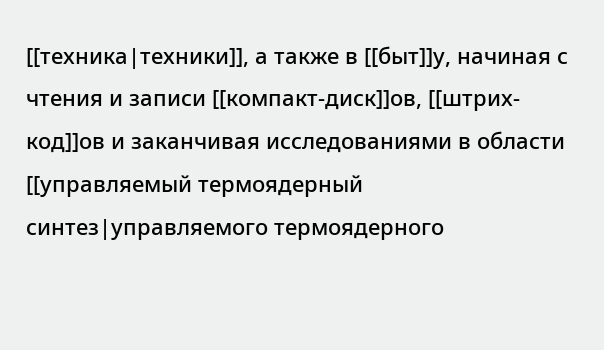[[техника|техники]], а также в [[быт]]у, начиная с чтения и записи [[компакт-диск]]ов, [[штрих-код]]ов и заканчивая исследованиями в области [[управляемый термоядерный синтез|управляемого термоядерного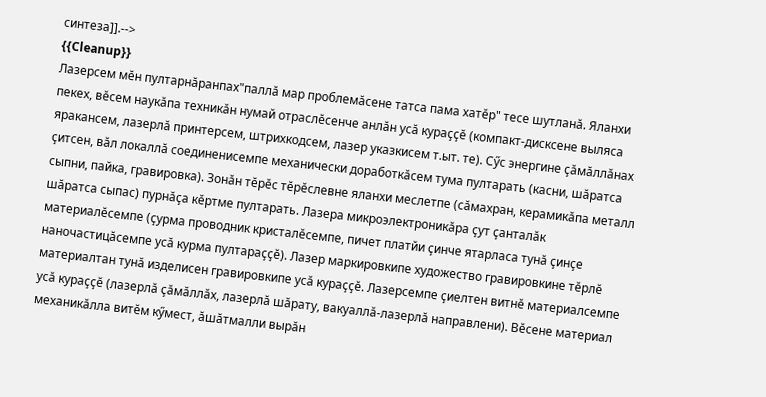синтеза]].-->
{{Cleanup}}
Лазерсем мӗн пултарнӑранпах"паллӑ мар проблемӑсене татса пама хатӗр" тесе шутланӑ. Яланхи пекех, вӗсем наукӑпа техникӑн нумай отраслӗсенче анлӑн усӑ кураҫҫӗ (компакт-дисксене выляса яракансем, лазерлӑ принтерсем, штрихкодсем, лазер указкисем т.ыт. те). Сӳс энергине ҫӑмӑллӑнах ҫитсен, вӑл локаллӑ соединенисемпе механически доработкӑсем тума пултарать (касни, шӑратса сыпни, пайка, гравировка). Зонӑн тӗрӗс тӗрӗслевне яланхи меслетпе (сӑмахран, керамикӑпа металл шӑратса сыпас) пурнӑҫа кӗртме пултарать. Лазера микроэлектроникӑра ҫут ҫанталӑк материалӗсемпе (ҫурма проводник кристалӗсемпе, пичет платйи ҫинче ятарласа тунӑ ҫинҫе наночастицӑсемпе усӑ курма пултараҫҫӗ). Лазер маркировкипе художество гравировкине тӗрлӗ материалтан тунӑ изделисен гравировкипе усӑ кураҫҫӗ. Лазерсемпе ҫиелтен витнӗ материалсемпе усӑ кураҫҫӗ (лазерлӑ ҫӑмӑллӑх, лазерлӑ шӑрату, вакуаллӑ-лазерлӑ направлени). Вӗсене материал механикӑлла витӗм кӳмест, ӑшӑтмалли вырӑн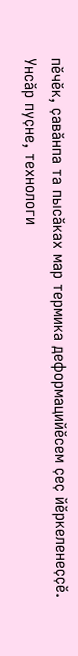пӗчӗк, ҫавӑнпа та пысӑках мар термика деформацийӗсем ҫеҫ йӗркеленеҫҫӗ. Унсӑр пуҫне, технологи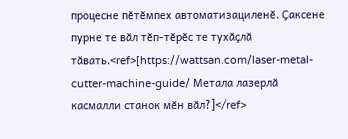процесне пӗтӗмпех автоматизациленӗ. Ҫаксене пурне те вӑл тӗп-тӗрӗс те тухӑҫлӑ тӑвать.<ref>[https://wattsan.com/laser-metal-cutter-machine-guide/ Метала лазерлӑ касмалли станок мӗн вӑл?]</ref>